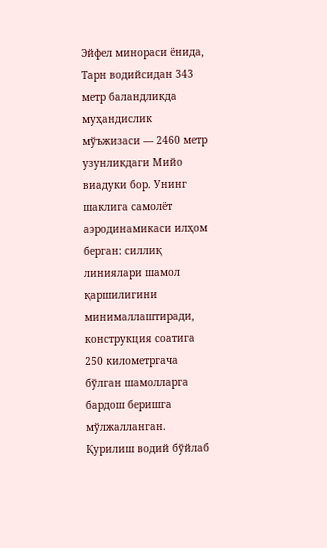Эйфел минораси ёнида, Тарн водийсидан 343 метр баландликда муҳандислик мўъжизаси — 2460 метр узунликдаги Мийо виадуки бор. Унинг шаклига самолёт аэродинамикаси илҳом берган: силлиқ линиялари шамол қаршилигини минималлаштиради, конструкция соатига 250 километргача бўлган шамолларга бардош беришга мўлжалланган.
Қурилиш водий бўйлаб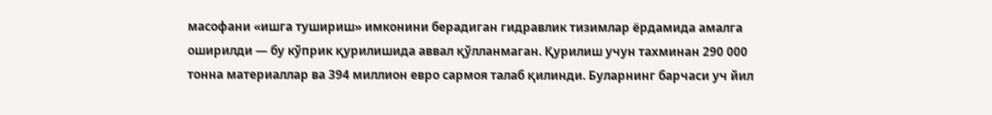масофани «ишга тушириш» имконини берадиган гидравлик тизимлар ёрдамида амалга оширилди — бу кўприк қурилишида аввал қўлланмаган. Қурилиш учун тахминан 290 000 тонна материаллар ва 394 миллион евро сармоя талаб қилинди. Буларнинг барчаси уч йил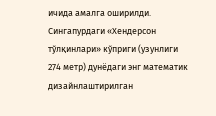ичида амалга оширилди.
Сингапурдаги «Хендерсон тўлқинлари» кўприги (узунлиги 274 метр) дунёдаги энг математик дизайнлаштирилган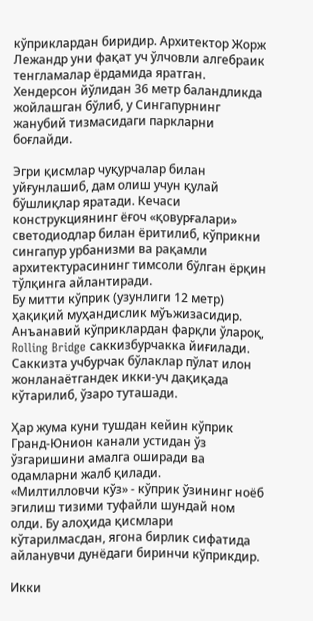кўприклардан биридир. Архитектор Жорж Лежандр уни фақат уч ўлчовли алгебраик тенгламалар ёрдамида яратган. Хендерсон йўлидан 36 метр баландликда жойлашган бўлиб, у Сингапурнинг жанубий тизмасидаги паркларни боғлайди.

Эгри қисмлар чуқурчалар билан уйғунлашиб, дам олиш учун қулай бўшлиқлар яратади. Кечаси конструкциянинг ёғоч «қовурғалари» светодиодлар билан ёритилиб, кўприкни сингапур урбанизми ва рақамли архитектурасининг тимсоли бўлган ёрқин тўлқинга айлантиради.
Бу митти кўприк (узунлиги 12 метр) ҳақиқий муҳандислик мўъжизасидир. Анъанавий кўприклардан фарқли ўлароқ, Rolling Bridge саккизбурчакка йиғилади. Саккизта учбурчак бўлаклар пўлат илон жонланаётгандек икки-уч дақиқада кўтарилиб, ўзаро туташади.

Ҳар жума куни тушдан кейин кўприк Гранд-Юнион канали устидан ўз ўзгаришини амалга оширади ва одамларни жалб қилади.
«Милтилловчи кўз» - кўприк ўзининг ноёб эгилиш тизими туфайли шундай ном олди. Бу алоҳида қисмлари кўтарилмасдан, ягона бирлик сифатида айланувчи дунёдаги биринчи кўприкдир.

Икки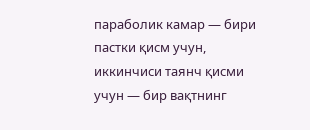параболик камар — бири пастки қисм учун, иккинчиси таянч қисми учун — бир вақтнинг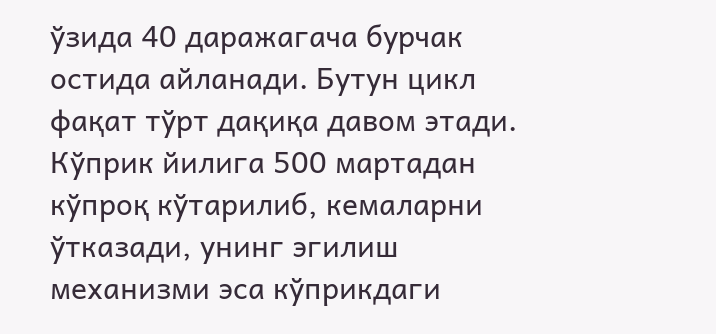ўзида 40 даражагача бурчак остида айланади. Бутун цикл фақат тўрт дақиқа давом этади. Кўприк йилига 500 мартадан кўпроқ кўтарилиб, кемаларни ўтказади, унинг эгилиш механизми эса кўприкдаги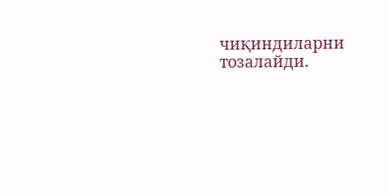чиқиндиларни тозалайди.